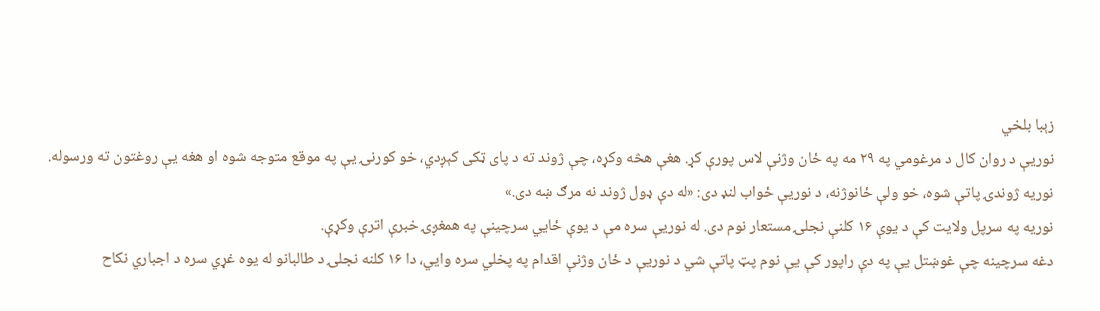زېبا بلخي
نوریې د روان کال د مرغومي په ۲۹ مه په ځان وژنې لاس پورې کړ. هغې هڅه وکړه، چې ژوند ته د پای ټکی کېږدي، خو کورنۍ یې په موقع متوجه شوه او هغه یې روغتون ته ورسوله. نوریه ژوندۍ پاتې شوه، خو ولې ځانوژنه، د نوریې ځواب لنډ دی: «له دې ډول ژوند نه مرګ ښه دی.»
نوریه په سرپل ولایت کې د یوې ۱۶ کلنې نجلۍ مستعار نوم دی. له نوریې سره مې د یوې ځايي سرچینې په همغږۍ خبرې اترې وکړې.
دغه سرچینه چې غوښتل یې په دې راپور کې یې نوم پټ پاتې شي د نوریې د ځان وژنې اقدام په پخلي سره وايي، دا ۱۶ کلنه نجلۍ د طالبانو له یوه غړي سره د اجباري نکاح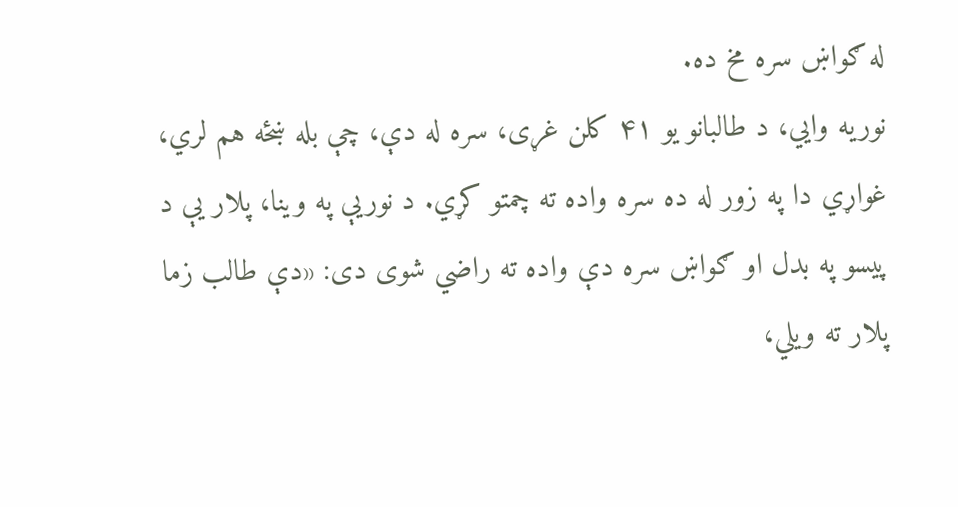له ګواښ سره مخ ده.
نوریه وايي، د طالبانو یو ۴۱ کلن غړی، سره له دې، چې بله ښځه هم لري، غواړي دا په زور له ده سره واده ته چمتو کړي. د نوریې په وینا، پلار یې د پیسو په بدل او ګواښ سره دې واده ته راضي شوی دی: «دې طالب زما پلار ته ویلي،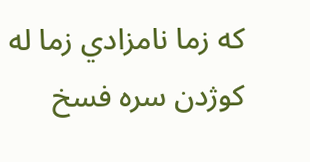که زما نامزادي زما له کوژدن سره فسخ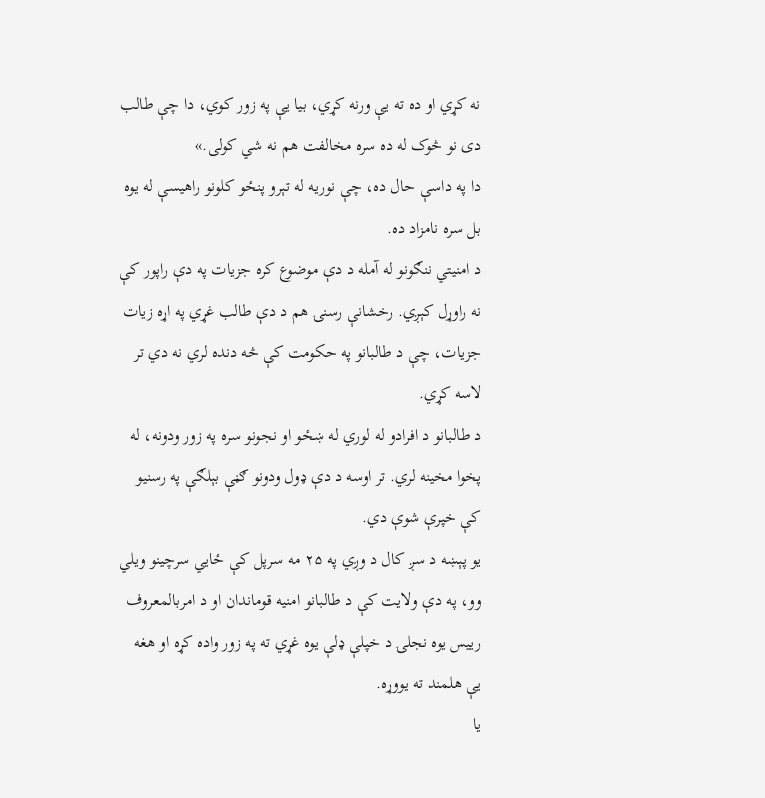نه کړي او ده ته یې ورنه کړي، بیا یې په زور کوي، دا چې طالب دی نو څوک له ده سره مخالفت هم نه شي کولی.»
دا په داسې حال ده، چې نوریه له تېرو پنځو کلونو راهیسې له یوه بل سره نامزاد ده.
د امنیتي ننګونو له آمله د دې موضوع کره جزیات په دې راپور کې نه راوړل کېږي. رخشانې رسنۍ هم د دې طالب غړي په اړه زیات جزیات، چې د طالبانو په حکومت کې څه دنده لري نه دي تر لاسه کړي.
د طالبانو د افرادو له لوري له ښځو او نجونو سره په زور ودونه، له پخوا مخینه لري. تر اوسه د دې ډول ودونو ګڼې بېلګې په رسنیو کې خپرې شوې دي.
یو پېښه د سږ کال د وږي په ۲۵ مه سرپل کې ځايي سرچینو ویلي وو، په دې ولایت کې د طالبانو امنیه قوماندان او د امربالمعروف رییس یوه نجلۍ د خپلې ډلې یوه غړي ته په زور واده کړه او هغه یې هلمند ته یووړه.
یا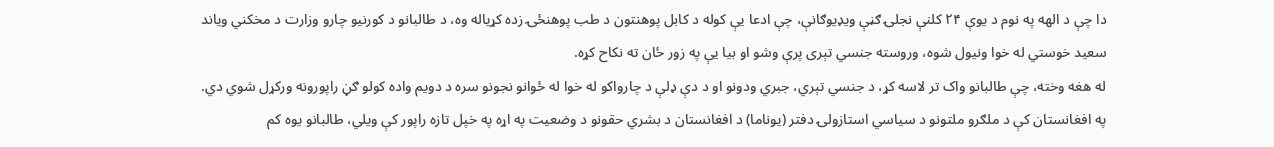دا چې د الهه په نوم د یوې ۲۴ کلنې نجلۍ ګڼې ویډیوګانې، چې ادعا یې کوله د کابل پوهنتون د طب پوهنځۍ زده کړیاله وه، د طالبانو د کورنیو چارو وزارت د مخکني ویاند سعید خوستي له خوا ونیول شوه، وروسته جنسي تېری پرې وشو او بیا یې په زور ځان ته نکاح کړه.
له هغه وخته، چې طالبانو واک تر لاسه کړ، د جنسي تېري، جبري ودونو او د دې ډلې د چارواکو له خوا له ځوانو نجونو سره د دویم واده کولو ګڼ راپورونه ورکړل شوي دي.
په افغانستان کې د ملګرو ملتونو د سیاسي استازولۍ دفتر (یوناما) د افغانستان د بشري حقونو د وضعیت په اړه په خپل تازه راپور کې ویلي، طالبانو یوه کم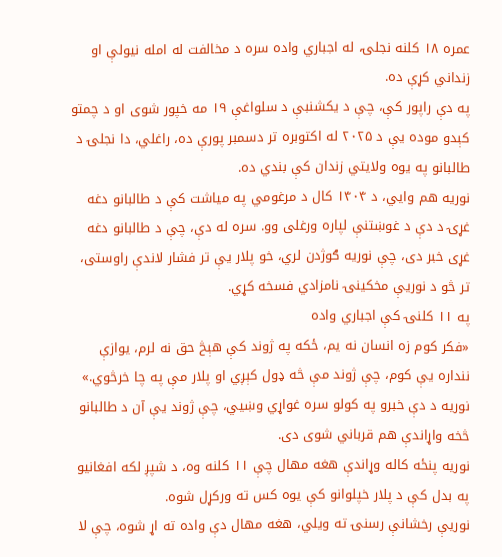عمره ۱۸ کلنه نجلۍ، له اجباري واده سره د مخالفت له امله نیولې او زنداني کړې ده.
په دې راپور کې، چې د یکشنبې د سلواغې ۱۹ مه خپور شوی او د چمتو کېدو موده یې د ۲۰۲۵ له اکتوبره تر دسمبر پورې ده، راغلي، دا نجلۍ د طالبانو په یوه ولایتي زندان کې بندي ده.
نوریه هم وايي، د ۱۴۰۴ کال د مرغومي په میاشت کې د طالبانو دغه غړۍ د دې د غوښتنې لپاره ورغلی وو. سره له دې، چې د طالبانو دغه غړی خبر دی، چې نوریه ګوژدن لري، خو پلار یې تر فشار لاندې راوستی، تر څو د نوریې مخکینۍ نامزادي فسخه کړي.
په ۱۱ کلنۍ کې اجباري واده
«فکر کوم زه انسان نه یم، ځکه په ژوند کې هېڅ حق نه لرم، یوازې ننداره یې کوم، چې ژوند مې څه ډول کېږي او پلار مې په چا خرڅوي.» نوریه د دې خبرو په کولو سره غواړي وښيي، چې ژوند یې آن د طالبانو څخه واړاندې هم قرباني شوی دی.
نوریه پنځه کاله وړاندې هغه مهال چې ۱۱ کلنه وه، د شپږ لکه افغانیو په بدل کې د پلار خپلوانو کې یوه کس ته ورکړل شوه.
نوریې رخشانې رسنۍ ته ویلي، هغه مهال دې واده ته اړ شوه، چې لا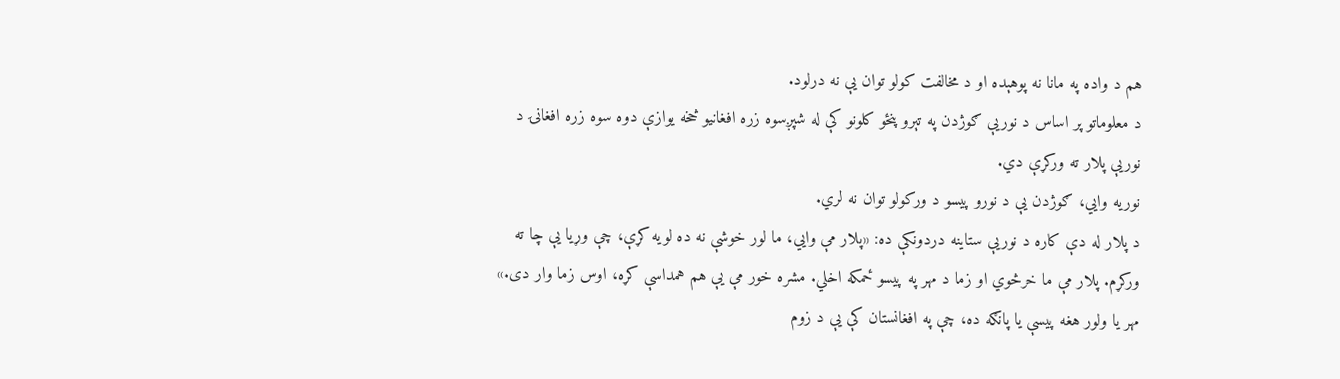هم د واده په مانا نه پوهېده او د مخالفت کولو توان یې نه درلود.
د معلوماتو پر اساس د نوریې ګوژدن په تېرو پنځو کلونو کې له شپږسوه زره افغانیو څخه یوازې دوه سوه زره افغانۍ د نوریې پلار ته ورکړې دي.
نوریه وايي، ګوژدن یې د نورو پیسو د ورکولو توان نه لري.
د پلار له دې کاره د نوریې ستاینه دردونکې ده: «پلار مې وايي، ما لور خوشې نه ده لویه کړې، چې وړیا یې چا ته ورکړم. پلار مې ما خرڅوي او زما د مهر په پیسو ځمکه اخلي. مشره خور مې یې هم همداسې کړه، اوس زما وار دی.»
مهر یا ولور هغه پیسې یا پانګه ده، چې په افغانستان کې یې د زوم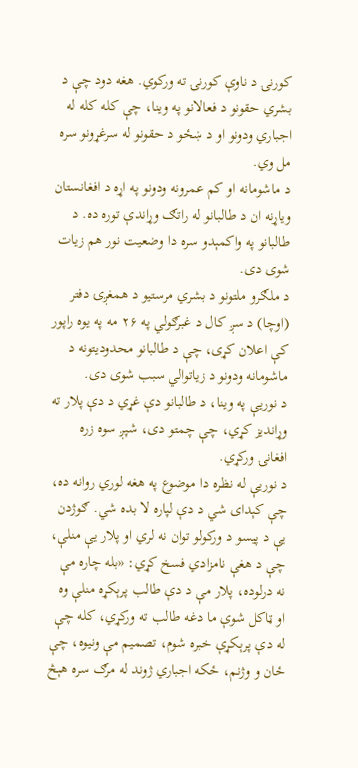کورنۍ د ناوې کورنۍ ته ورکوي. هغه دود چې د بشري حقونو د فعالانو په وینا، چې کله کله له اجباري ودونو او د ښځو د حقونو له سرغړونو سره مل وي.
د ماشومانه او کم عمرونه ودونو په اړه د افغانستان ویاړنه ان د طالبانو له راتګ وړاندې توره ده. د طالبانو په واکمېدو سره دا وضعیت نور هم زیات شوی دی.
د ملګرو ملتونو د بشري مرستیو د همغږۍ دفتر (اوچا) د سږ کال د غبرګولي په ۲۶ مه په یوه راپور کې اعلان کړی، چې د طالبانو محدودیتونه د ماشومانه ودونو د زیاتوالي سبب شوی دی.
د نوریې په وینا، د طالبانو دې غړي د دې پلار ته وړاندیز کړي، چې چمتو دی، شپږ سوه زره افغانۍ ورکړي.
د نوریې له نظره دا موضوع په هغه لوري روانه ده، چې کېدای شي د دې لپاره لا بده شي. ګوژدن یې د پيسو د ورکولو توان نه لري او پلار یې منلې، چې د هغې نامزادي فسخ کړي: «بله چاره مې نه درلوده، پلار مې د دې طالب پرېکړه منلې وه او ټاکل شوې ما دغه طالب ته ورکړي، کله چې له دې پرېکړې خبره شوم، تصمیم مې ونیوه، چې ځان و وژنم، ځکه اجباري ژوند له مرګ سره هېڅ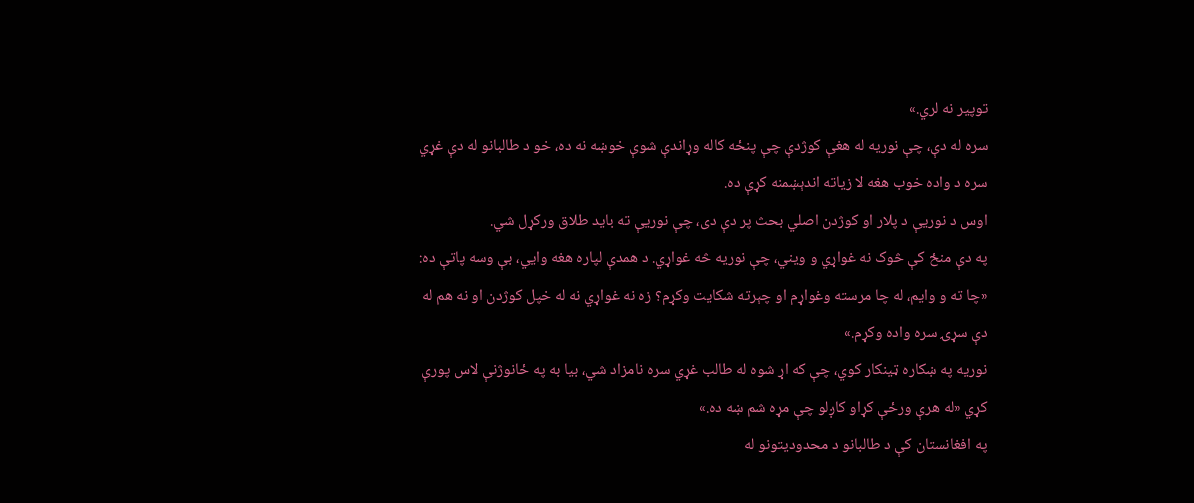توپیر نه لري.»
سره له دې، چې نوریه له هغې کوژدې چې پنځه کاله وړاندې شوې خوښه نه ده، خو د طالبانو له دې غړي سره د واده خوب هغه لا زیاته اندېښمنه کړې ده.
اوس د نوریې د پلار او کوژدن اصلي بحث پر دې دی، چې نوریې ته باید طلاق ورکړل شي.
په دې منځ کې څوک نه غواړي و ویني، چې نوریه څه غواړي. د همدې لپاره هغه وايي، بې وسه پاتې ده: «چا ته و وایم، له چا مرسته وغواړم او چېرته شکایت وکړم؟ زه نه غواړي نه له خپل کوژدن او نه هم له دې سړۍ سره واده وکړم.»
نوریه په ښکاره ټينکار کوي، چې که اړ شوه له طالب غړي سره نامزاد شي، بیا به په ځانوژنې لاس پورې کړي «له هرې ورځې کړاو کاږلو چې مړه شم ښه ده.»
په افغانستان کې د طالبانو د محدودیتونو له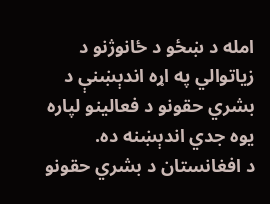امله د ښځو د ځانوژنو د زیاتوالي په اړه اندېښنې د بشري حقونو د فعالینو لپاره یوه جدي اندېښنه ده.
د افغانستان د بشري حقونو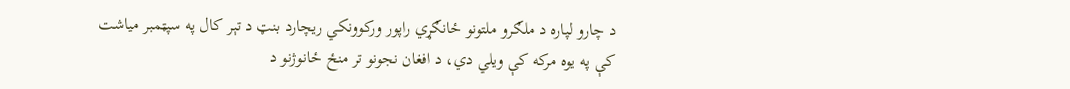د چارو لپاره د ملګرو ملتونو ځانګړي راپور ورکوونکي ریچارد بنټ د تېر کال په سپټمبر میاشت کې په یوه مرکه کې ویلي دي، د افغان نجونو تر منځ ځانوژنو د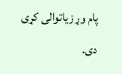پام وړ زیاتوالی کړی دی.